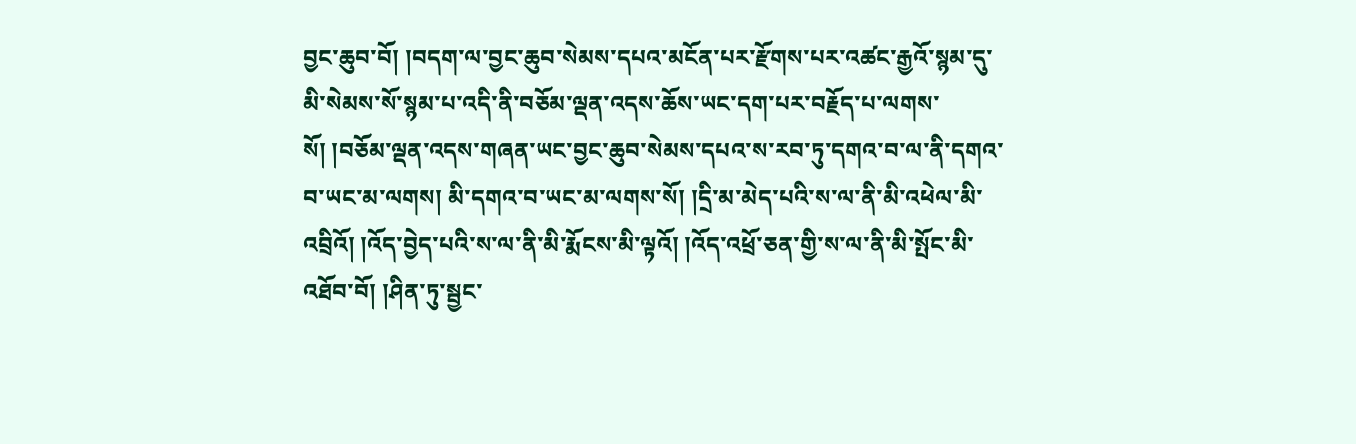བྱང་ཆུབ་བོ། །བདག་ལ་བྱང་ཆུབ་སེམས་དཔའ་མངོན་པར་རྫོགས་པར་འཚང་རྒྱའོ་སྙམ་དུ་མི་སེམས་སོ་སྙམ་པ་འདི་ནི་བཅོམ་ལྡན་འདས་ཆོས་ཡང་དག་པར་བརྗོད་པ་ལགས་སོ། །བཅོམ་ལྡན་འདས་གཞན་ཡང་བྱང་ཆུབ་སེམས་དཔའ་ས་རབ་ཏུ་དགའ་བ་ལ་ནི་དགའ་བ་ཡང་མ་ལགས། མི་དགའ་བ་ཡང་མ་ལགས་སོ། །དྲི་མ་མེད་པའི་ས་ལ་ནི་མི་འཕེལ་མི་འབྲིའོ། །འོད་བྱེད་པའི་ས་ལ་ནི་མི་རྨོངས་མི་ལྟའོ། །འོད་འཕྲོ་ཅན་གྱི་ས་ལ་ནི་མི་སྤོང་མི་འཐོབ་བོ། །ཤིན་ཏུ་སྦྱང་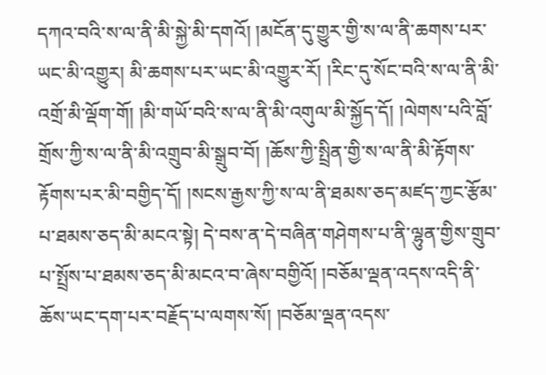དཀའ་བའི་ས་ལ་ནི་མི་སྐྱེ་མི་དགའོ། །མངོན་དུ་གྱུར་གྱི་ས་ལ་ནི་ཆགས་པར་ཡང་མི་འགྱུར། མི་ཆགས་པར་ཡང་མི་འགྱུར་རོ། །རིང་དུ་སོང་བའི་ས་ལ་ནི་མི་འགྲོ་མི་ལྡོག་གོ། །མི་གཡོ་བའི་ས་ལ་ནི་མི་འགུལ་མི་སྐྱོད་དོ། །ལེགས་པའི་བློ་གྲོས་ཀྱི་ས་ལ་ནི་མི་འགྲུབ་མི་སྒྲུབ་བོ། །ཆོས་ཀྱི་སྤྲིན་གྱི་ས་ལ་ནི་མི་རྟོགས་རྟོགས་པར་མི་བགྱིད་དོ། །སངས་རྒྱས་ཀྱི་ས་ལ་ནི་ཐམས་ཅད་མཛད་ཀྱང་རྩོམ་པ་ཐམས་ཅད་མི་མངའ་སྟེ། དེ་བས་ན་དེ་བཞིན་གཤེགས་པ་ནི་ལྷུན་གྱིས་གྲུབ་པ་སྤྲོས་པ་ཐམས་ཅད་མི་མངའ་བ་ཞེས་བགྱིའོ། །བཅོམ་ལྡན་འདས་འདི་ནི་ཆོས་ཡང་དག་པར་བརྗོད་པ་ལགས་སོ། །བཅོམ་ལྡན་འདས་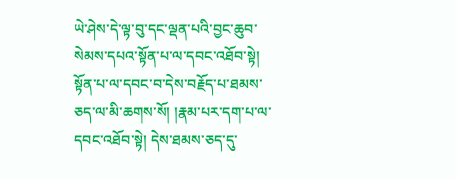ཡེ་ཤེས་དེ་ལྟ་བུ་དང་ལྡན་པའི་བྱང་ཆུབ་སེམས་དཔའ་སྟོན་པ་ལ་དབང་འཐོབ་སྟེ། སྟོན་པ་ལ་དབང་བ་དེས་བརྗོད་པ་ཐམས་ཅད་ལ་མི་ཆགས་སོ། །རྣམ་པར་དག་པ་ལ་དབང་འཐོབ་སྟེ། དེས་ཐམས་ཅད་དུ་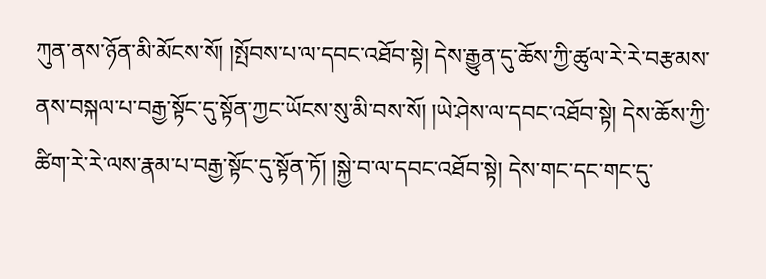ཀུན་ནས་ཉོན་མི་མོངས་སོ། །སྤོབས་པ་ལ་དབང་འཐོབ་སྟེ། དེས་རྒྱུན་དུ་ཆོས་ཀྱི་ཚུལ་རེ་རེ་བརྩམས་ནས་བསྐལ་པ་བརྒྱ་སྟོང་དུ་སྟོན་ཀྱང་ཡོངས་སུ་མི་བས་སོ། །ཡེ་ཤེས་ལ་དབང་འཐོབ་སྟེ། དེས་ཆོས་ཀྱི་ཚིག་རེ་རེ་ལས་རྣམ་པ་བརྒྱ་སྟོང་དུ་སྟོན་ཏོ། །སྐྱེ་བ་ལ་དབང་འཐོབ་སྟེ། དེས་གང་དང་གང་དུ་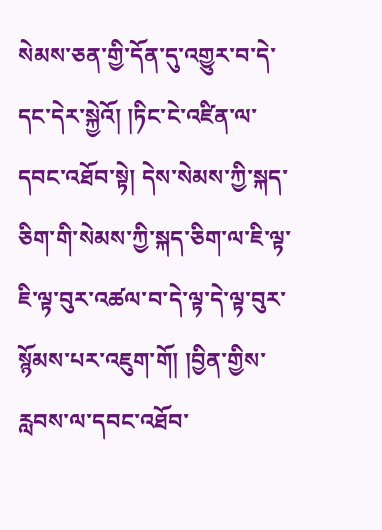སེམས་ཅན་གྱི་དོན་དུ་འགྱུར་བ་དེ་དང་དེར་སྐྱེའོ། །ཏིང་ངེ་འཛིན་ལ་དབང་འཐོབ་སྟེ། དེས་སེམས་ཀྱི་སྐད་ཅིག་གི་སེམས་ཀྱི་སྐད་ཅིག་ལ་ཇི་ལྟ་ཇི་ལྟ་བུར་འཚལ་བ་དེ་ལྟ་དེ་ལྟ་བུར་སྙོམས་པར་འཇུག་གོ། །བྱིན་གྱིས་རླབས་ལ་དབང་འཐོབ་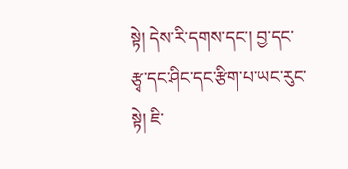སྟེ། དེས་རི་དགས་དང་། བྱ་དང་རྩྭ་དང་ཤིང་དང་རྩིག་པ་ཡང་རུང་སྟེ། ཇི་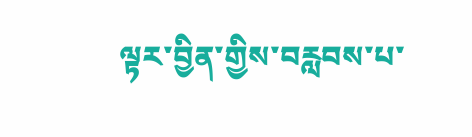ལྟར་བྱིན་གྱིས་བརླབས་པ་